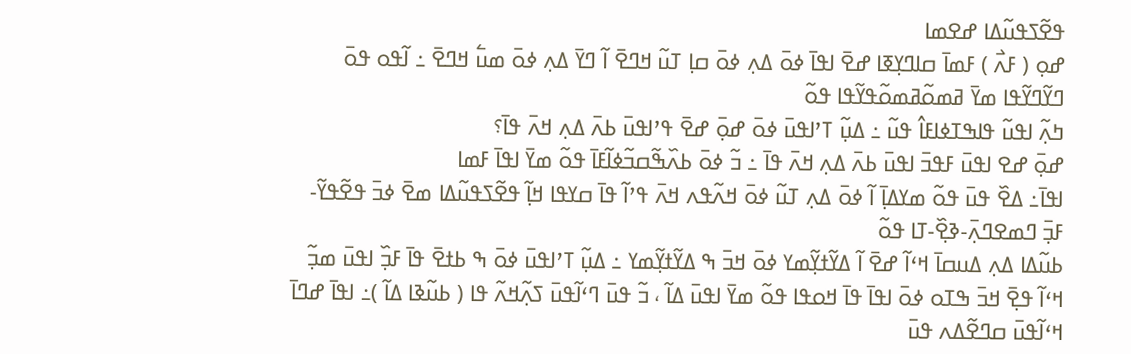ߟߐ߬ߖߟߎ߬ߡߊ ߝߐߘߊ
ߝߋ߲ ( ߓߍ߯ ) ߓߘߊ߫ ߛߊߣߌ߲ߧߊ ߝߐ߫ ߊߟߊ߫ ߦߋ߫ ߡߍ߲ ߦߋ߫ ߛߊ߲ ߠߎ߬ ߞߣߐ߫ ߊ߬ ߣߌ߫ ߡߍ߲ ߦߋ߫ ߘߎ߱ ߞߣߐ߫ ߸ ߊ߬ߟߋ ߟߋ߫ ߣߌ߬ߣߌ߬ߟߊ ߘߌ߫ ߥߘߋ߬ߥߘߋ߬ߟߌ߬ߟߊ ߟߋ߬
ߤߍ߲߬ ߊߟߎ߬ ߟߊߒߠߦߊߓߊ߮ ߟߎ߬ ߸ ߡߎ߲߬ ߠߴߊߟߎ߫ ߦߋ߫ ߝߋ߲߫ ߝߐ߫ ߟߴߊߟߎ߫ ߕߍ߫ ߡߍ߲ ߞߍ߫ ߟߊ߫؟
ߝߋ߲߫ ߝߐ ߊߟߎ߫ ߓߟߏ߫ ߊߟߎ߫ ߕߍ߫ ߡߍ߲ ߞߍ߫ ߟߊ߫ ߸ ߏ߬ ߦߋ߫ ߕߍ߰ߒ߬ߛߏ߬ߦߊ߬ߓߊ߫ ߟߋ߬ ߘߌ߫ ߊߟߊ߫ ߓߘߊ
ߊߟߊ߫߸ ߡߐ߰ ߟߎ߫ ߟߋ߬ ߘߌߡߊ߲߫ ߊ߬ ߦߋ߫ ߡߍ߲ ߠߎ߬ ߦߋ߫ ߞߍ߬ߟߍ ߞߍ߫ ߟߴߊ߬ ߟߊ߫ ߛߌߟߊ ߞߊ߲߬ ߟߐ߬ߖߟߎ߬ߡߊ ߘߐ߫ ߦߏ߫ ߟߐ߬ߟߌ߬-ߓߏ߲߫ ߣߘߐߣߍ߲߫-ߢߐ߲߰-ߠߊ ߟߋ߬
ߕߎ߬ߡߊ ߡߍ߲ ߡߎߛߊ߫ ߞߵߊ߬ ߝߐ߫ ߊ߬ ߡߌ߬ߙߌ߲߬ߘߌ ߦߋ߫ ߞߏ߫ ߒ ߡߌ߬ߙߌ߲߬ߘߌ ߸ ߡߎ߲߬ ߠߴߊߟߎ߫ ߦߋ߫ ߒ ߕߙߐ߫ ߟߊ߫ ߓߏ߲߰ ߊߟߎ߫ ߘߏ߲߬ ߞߵߊ߬ ߟߐ߲߫ ߞߏ߫ ߒߠߋ ߦߋ߫ ߊߟߊ߫ ߟߊ߫ ߞߋߟߊ ߟߋ߬ ߘߌ߫ ߊߟߎ߫ ߡߊ߬ ، ߏ߬ ߟߎ߫ ߣߵߊ߬ߟߎ߫ ߖߍ߲߬ߞߍ߬ ߟߊ ( ߕߎ߬ߢߊ ߡߊ߬ )߸ ߊߟߊ߫ ߝߣߊ߫ ߞߵߊ߬ߟߎ߫ ߛߣߐ߬ߡߍ ߟߎ߫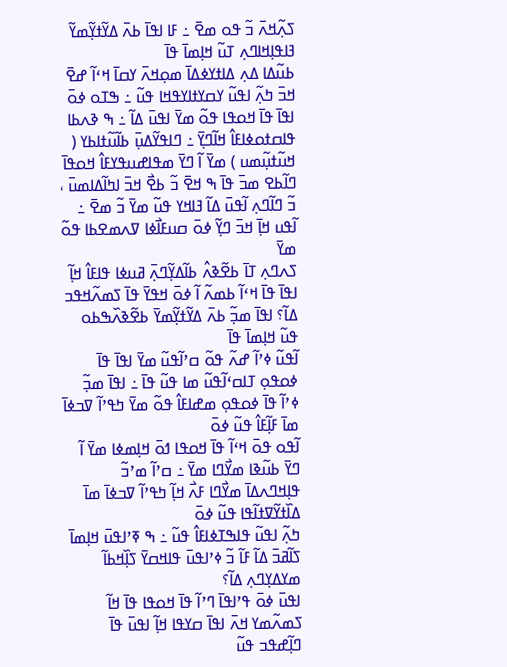ߖߍ߲߬ߞߍ߫ ߏ߬ ߟߋ ߘߐ߫ ߸ ߓߊ ߊߟߊ߫ ߕߍ߫ ߡߌ߬ߙߌ߲߬ߘߌ߬ ߔߊߟߊ߲ߞߊߣߍ߲ ߠߎ߬ ߞߊ߲ߘߊ߫ ߟߊ߫
ߕߎ߬ߡߊ ߡߍ߲ ߡߊߙߌߦߡߊ߫ ߘߋ߲ߞߍ߫ ߌߛߊ߫ ߞߵߊ߬ ߝߐ߫ ߞߏ߫ ߤߍ߲߬ ߊߟߎ߬ ߌߛߌߙߊߌߟߞߊ ߟߎ߬ ߸ ߒߠߋ ߦߋ߫ ߊߟߊ߫ ߟߊ߫ ߞߋߟߊ ߟߋ߬ ߘߌ߫ ߊߟߎ߫ ߡߊ߬ ߸ ߒ ߢߍߕߊ ߟߊߛߙߋߦߊߓߊ߮ ߞߊ߬ߣߌ߲߫ ߸ ߣߊߟߌ߬ߡߎ߲߫ ߕߊ߬ߎ߬ߙߊߕߌ ( ߞߎ߬ߙߎ߲߬ߘߎ ) ߘߌ߫ ߊ߬ ߣߌ߫ ߘߟߊߝߎߟߌߓߊ߮ ߞߋߟߊ߫ ߣߊ߬ߕߐ ߘߏ߫ ߟߊ߫ ߒ ߞߐ߫ ߏ߬ ߕߐ߯ ߞߏ߫ ߊߤߊ߬ߡߊߘߎ߫ ، ߏ߬ ߣߊ߬ߣߍ߲ ߊ߬ߟߎ߫ ߡߊ߬ ߔߊߞߌ ߟߎ߬ ߘߌ߫ ߏ߬ ߘߐ߫ ߸ ߊ߬ߟߎ ߞߊ߲߫ ߞߏ߫ ߣߌ߲߬ ߦߋ߫ ߛߎߓߊ߯ߦߊ ߜߍߘߐߕߊ ߟߋ߬ ߘߌ߫
ߖߍߣߍ߲ ߠߊ߫ ߕߐ߬ߢߍ߮ ߕߊ߬ߡߌ߲߬ߣߍ߲߫ ߥߎߦߊ ߟߊߓߊ߮ ߞߊ߲߬ ߊߟߊ߫ ߟߊ߫ ߞߵߊ߬ ߕߘߍ߬ ߊ߬ ߦߋ߫ ߞߟߌ߫ ߟߊ߫ ߖߘߍ߬ߞߟߏ ߡߊ߬؟ ߊߟߊ߫ ߘߏ߲߬ ߕߍ߫ ߡߌ߬ߙߌ߲߬ߘߌ߫ ߕߐ߬ߢߍ߰ߒߕߋ ߟߎ߬ ߞߊ߲ߘߊ߫ ߟߊ߫
ߊ߬ߟߎ߬ ߦߴߊ߬ ߝߍ߬ ߟߋ߬ ߛߴߊ߬ߟߎ߬ ߘߌ߫ ߊߟߊ߫ ߟߊ߫ ߦߋߟߋ߲ ߠߊߛߵߊ߬ߟߎ߬ ߘߊ ߟߎ߬ ߟߊ߫ ߸ ߊߟߊ߫ ߘߏ߲߬ ߦߴߊ߬ ߟߊ߫ ߦߋߟߋ߲ ߘߝߊߓߊ߮ ߟߋ߬ ߘߌ߫ ߤߟߴߊ߬ ߜߏߦߊ߫ ߘߊ߫ ߓߊ߲߬ߓߊ߮ ߟߎ߬ ߦߋ߫
ߊ߬ߟߋ ߟߋ߫ ߞߵߊ߬ ߟߊ߫ ߞߋߟߊ ߗߋ߫ ߞߊ߲ߘߦߊ ߘߌ߫ ߊ߬ ߣߌ߫ ߕߎ߬ߢߊ ߘߌ߯ߣߊ ߘߌ߫ ߸ ߛߴߊ߬ ߘߴߏ߬ ߟߊ߲ߞߣߍߡߊ߫ ߘߌ߯ߣߊ ߓߍ߯ ߞߊ߲߬ ߤߟߴߊ߬ ߜߏߦߊ߫ ߘߊ߫ ߡߊ߰ߙߌ߬ߜߙߊ߬ߟߊ ߟߎ߬ ߦߋ߫
ߤߍ߲߬ ߊߟߎ߬ ߟߊߒߠߦߊߓߊ߮ ߟߎ߬ ߸ ߒ ߧߴߊߟߎ߫ ߞߊ߲ߘߊ߫ ߖߊ߬ߥߏ߫ ߡߊ߬ ߓߊ߬ ߏ߬ ߦߴߊߟߎ߫ ߟߊߞߛߌ߫ ߖߊ߲߰ߞߕߊ߬ ߘߌߡߌ߲ߣߍ߲ ߡߊ߬؟
ߊߟߎ߫ ߦߋ߫ ߟߴߊߟߊ߫ ߣߴߊ߬ ߟߊ߫ ߞߋߟߊ ߟߊ߫ ߞߊ߬ ߖߘߍ߬ߘߌ ߞߍ߫ ߊߟߊ߫ ߛߌߟߊ ߞߊ߲߬ ߊߟߎ߫ ߟߊ߫ ߣߊ߲߬ߝߟߏ ߟߎ߬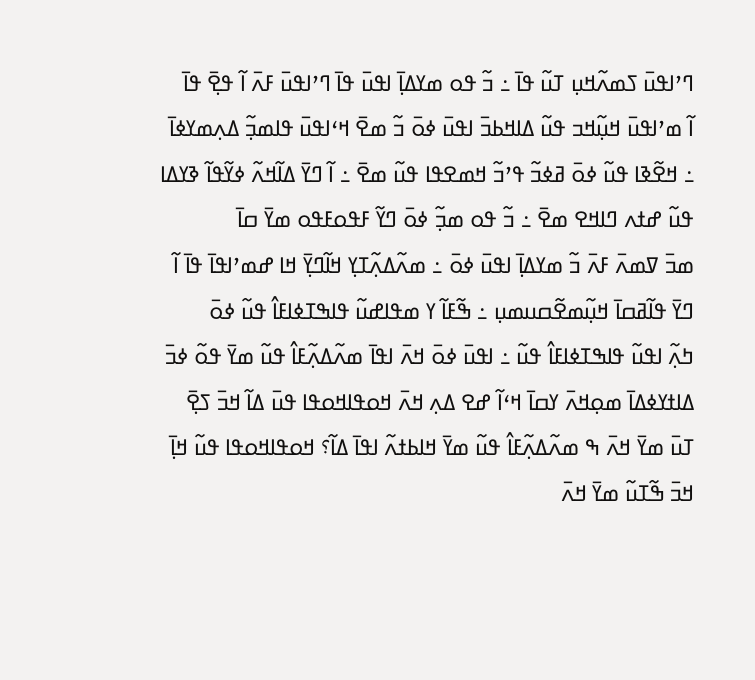ߣߴߊߟߎ߫ ߖߘߍ߬ߞߎ߲ ߠߎ߬ ߟߊ߫ ߸ ߏ߬ ߟߋ ߘߌߡߊ߲߫ ߊߟߎ߫ ߟߊ߫ ߣߴߊߟߎ߫ ߓߍ߫ ߊ߬ ߟߐ߲߫ ߟߊ߫
ߊ߬ ߘߴߊߟߎ߫ ߞߎ߲߬ߞߏ ߟߎ߬ ߡߊߞߕߏ߫ ߊߟߎ߫ ߦߋ߫ ߏ߬ ߘߐ߫ ߞߵߊߟߎ߫ ߟߊߘߏ߲߬ ߡߍ߲ߘߌߦߊ߫ ߸ ߞߐ߬ߢߊ ߟߎ߬ ߦߋ߫ ߥߦߏ߬ ߟߴߏ߬ ߞߘߐߟߊ ߟߎ߬ ߘߐ߫ ߸ ߊ߬ ߣߌ߫ ߡߊ߬ߞߍ߬ ߦߌ߬ߟߊ߬ ߢߌߡߊ ߟߎ߬ ߝߙߍ ߣߊߞߐ ߘߐ߫ ߸ ߏ߬ ߟߋ ߘߏ߲߬ ߦߋ߫ ߣߌ߬ ߓߟߋߓߟߋ ߘߌ߫ ߛߊ߫
ߘߏ߫ ߜߘߍ߫ ߓߍ߫ ߏ߬ ߘߌߡߊ߲߫ ߊߟߎ߫ ߦߋ߫ ߸ ߘߍ߬ߡߍ߲߬ߠߌ߲ ߞߊ߬ߣߌ߲߫ ߞߊ ߝߘߴߊߟߊ߫ ߟߊ߫ ߊ߬ ߣߌ߫ ߟߊ߬ߥߛߊ߫ ߞߎ߲߬ߘߐ߬ߛߎߘߎ߲ ߸ ߒ߬ߓߊ߬ ߌ ߘߟߊߝߎ߬ ߟߊߒߠߦߊߓߊ߮ ߟߎ߬ ߦߋ߫
ߤߍ߲߬ ߊߟߎ߬ ߟߊߒߠߦߊߓߊ߮ ߟߎ߬ ߸ ߊߟߎ߫ ߦߋ߫ ߞߍ߫ ߊߟߊ߫ ߘߍ߬ߡߍ߲߬ߓߊ߮ ߟߎ߬ ߘߌ߫ ߟߋ߬ ߦߏ߫ ߡߊߙߌߦߡߊ߫ ߘߋ߲ߞߍ߫ ߌߛߊ߫ ߞߵߊ߬ ߝߐ ߡߍ߲ ߞߍ߫ ߞߋߟߊߞߋߟߊ ߟߎ߫ ߡߊ߬ ߞߏ߫ ߖߐ߲߫ ߠߎ߫ ߘߌ߫ ߞߍ߫ ߒ ߘߍ߬ߡߍ߲߬ߓߊ߮ ߟߎ߬ ߘߌ߫ ߞߊߕߙߍ߬ ߊߟߊ߫ ߡߊ߬؟ ߞߋߟߊߞߋߟߊ ߟߎ߬ ߞߊ߲߫ ߞߏ߫ ߒ߬ߠߎ߬ ߘߌ߫ ߞߍ߫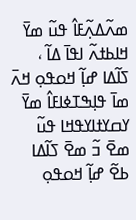ߘߍ߬ߡߍ߲߬ߓߊ߮ ߟߎ߬ ߘߌ߫ ߞߊߕߙߍ߬ ߊߟߊ߫ ߡߊ߬ ، ߖߊ߬ߡߊ ߝߊ߲߬ ߞߋߟߋ߲ ߞߍ߫ ߘߊ߫ ߟߊ߲ߒߠߦߊߓߊ߮ ߘߌ߫ ߌߛߌߙߊߌߟߞߊ ߟߎ߬ ߘߐ߫ ߏ߬ ߘߐ߫ ߖߊ߬ߡߊ ߕߐ߬ ߝߊ߲߬ ߞߋߟߋ߲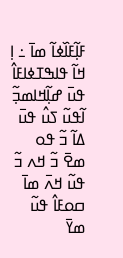ߓߊ߲߬ߓߊ߰ߦߊ߬ ߘߊ߫ ߸ ߊ߲ ߞߊ߬ ߟߊߒߠߦߊߓߊ߮ ߟߎ߫ ߝߊ߲߬ߞߊߘߏ߲߬ ߊ߬ߟߎ߬ ߖߎ߮ ߟߎ߫ ߡߊ߬ ߏ߬ ߟߋ ߘߐ߫ ߏ߬ ߞߍ ߏ߬ ߟߎ߬ ߞߍ߫ ߘߊ߫ ߛߋߓߊ߮ ߟߎ߬ ߘߌ߫